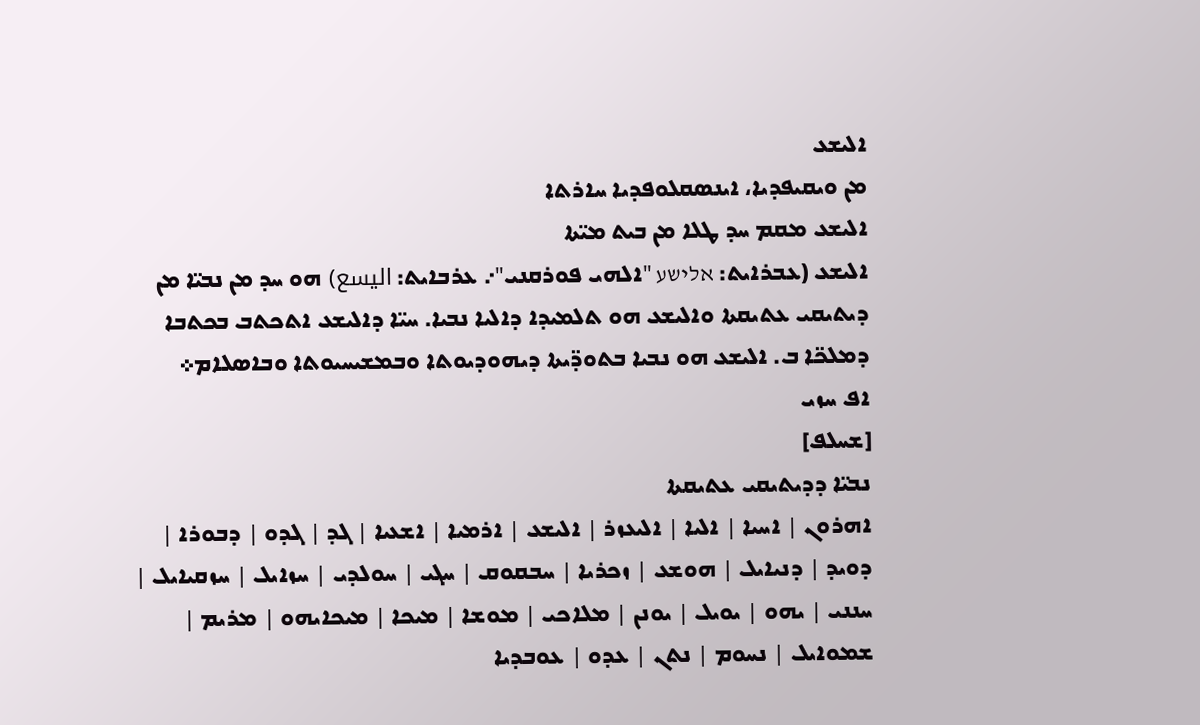ܐܠܝܫܥ
ܡܢ ܘܝܩܝܦܕܝܐ، ܐܝܢܣܩܠܘܦܕܝܐ ܚܐܪܬܐ
ܐܠܝܫܥ ܡܩܡ ܚܕ ܛܠܐ ܡܢ ܒܝܬ ܡܝ̈ܬܐ
ܐܠܝܫܥ (ܥܒܪܐܝܬ: אלישע "ܐܠܗܝ ܦܘܪܩܢܝ"܇ ܥܪܒܐܝܬ: اليسع) ܗܘ ܚܕ ܡܢ ܢܒܝ̈ܐ ܡܢ ܕܝܬܝܩܝ ܥܬܝܩܬܐ ܘܐܠܝܫܥ ܗܘ ܬܠܡܝܕܐ ܕܐܠܝܐ ܢܒܝܐ. ܚܝ̈ܐ ܕܐܠܝܫܥ ܐܬܟܬܒ ܒܟܬܒܐ ܕܡܠܟ̈ܐ ܒ. ܐܠܝܫܥ ܗܘ ܢܒܝܐ ܒܬܘܕ̈ܝܬܐ ܕܝܗܘܕܝܘܬܐ ܘܒܡܫܝܚܝܘܬܐ ܘܒܐܣܠܐܡ܀
ܐܦ ܚܙܝ
[ܫܚܠܦ]
ܢܒܝ̈ܐ ܕܕܝܬܝܩܝ ܥܬܝܩܬܐ
ܐܗܪܘܢ | ܐܚܝܐ | ܐܠܝܐ | ܐܠܝܥܙܪ | ܐܠܝܫܥ | ܐܪܡܝܐ | ܐܫܥܝܐ | ܓܕ | ܓܕܘ | ܕܒܘܪܐ | ܕܘܝܕ | ܕܢܝܐܝܠ | ܗܘܫܥ | ܙܟܪܝܐ | ܚܒܩܘܩ | ܚܓܝ | ܚܘܠܕܝ | ܚܙܐܝܠ | ܚܙܩܝܐܝܠ | ܚܢܢܝ | ܝܗܘ | ܝܘܝܠ | ܝܘܢܢ | ܡܠܐܟܝ | ܡܘܫܐ | ܡܝܟܐ | ܡܝܟܐܝܗܘ | ܡܪܝܡ | ܫܡܘܐܝܠ | ܢܚܘܡ | ܢܬܢ | ܥܕܘ | ܥܘܒܕܝܐ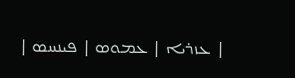| ܥܙܪܝܐ | ܥܡܘܣ | ܦܝܢܚܣ |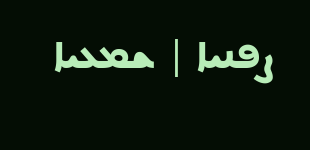ܨܦܢܝܐ | ܫܡܥܝܐ